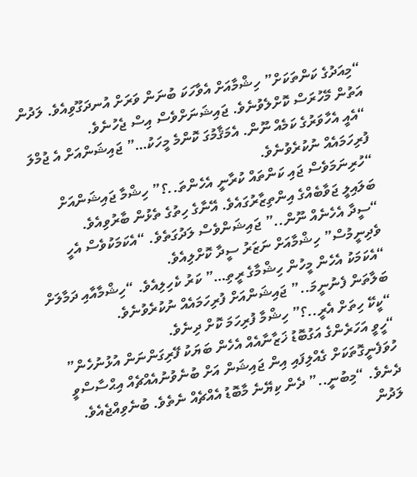“މިއަދުގެ ކަންތަކަށް” ހިޝްމާއަށް އެވާހަކަ ބުނަން ވަރަށް އުނދަގޫވިއެވެ. ލަދުން އަތުން މޭހުރަސް ކޮށްލެވުނެވެ. ޖައިޝަނަށްވެސް އިސް ޖެހުނެވެ.
“އެއީ އެހާވަރުގެ ކަމެއް ނޫން. އެމަޤާމުގަ ކޮންމެ މީހަކު…” ޖައިޝަންއަށް އެ ޖުމްލަ ފުރިހަމައެއް ނުކުރެވުނެވެ.
“ހުރިނަމަވެސް ޖައި ކަންތައް ކުރާނީ އެހެންތަ..؟” ހިޝްމާ ޖައިޝަންއަށް ބަލައިލީ ޖަވާބެއްގެ އިންތިޒާރުގައެވެ. އޭނާގެ ހިތުގެ ތެޅުން ބާރުވިއެވެ.
“ސީދާ އެހެނެއް ނޫން..” ޖައިޝަންވެސް ލަދުގަތެވެ. “އެކަމަކުވެސް އެހީ ވެދިނީމުސް” ހިޝްމާއަށް ނަޒަރު ސީދާ ކޮށްލިއެވެ.
“އެކަމަކު އެހެން މީހުން ހިޝްމާގެ ރީތި…” ކަރު ކެހިލިއެވެ. “ހިޝްމާއާއި ދަމާލަށް ބަލާތަން ފެނުނީމަ..” ޖައިޝަންއަށް ފުރިހަމައެއް ނުކުރެވުނެވެ.
“ކީކޭ ހިތަށް އެރީ..؟” ހިޝްމާ ފުރިހަމަ ކޮށް ދިނެވެ.
“ހީވީ އަހަރެންގެ އަގުބޮޑު ޚަޒާނާއެއް އެހެން ބަޔަކު ފޭރިގަންނަން އުޅުނުހެން” ހުވަފެނީގޮތަކަށް ގެއްލިފައި އިން ޖައިޝަން އަށް ބުނެވުނުއެއްޗެއް އިޙްސާސްވީ ދެނެވެ. “މިބުނީ..” ދެން ކިޔޭނެ މާބޮޑު އެއްޗެއް ނެތެވެ. ބުނެވިއްޖެއެވެ. ލަދުން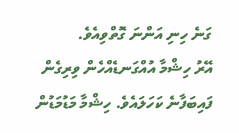ގަނެ ހިނި އަންނަ ގޮތްވިއެވެ.
އޭރު ހިޝްމާ އުއްގަނޑެއްހެން ވިރިގެން ފައިބަފާނެ ކަހަލައެވެ. ހިޝްމާ މަޑުމަޑުން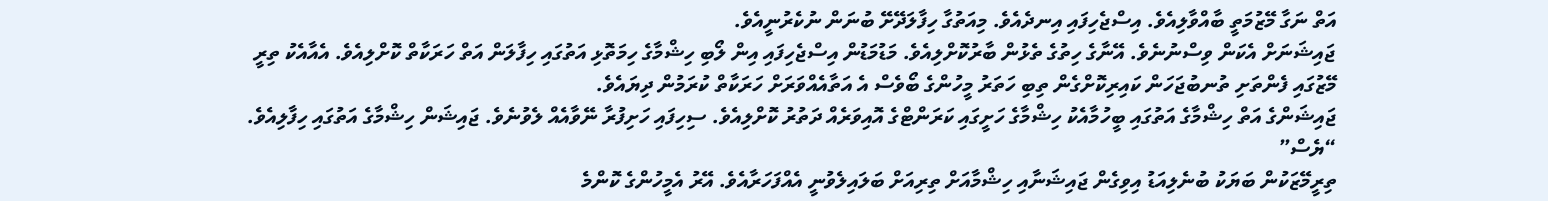އަތް ނަގާ މޭޒުމަތީ ބާއްވާލިއެވެ. އިސްޖެހިފައި އިނދެއެވެ. މިއަތުގާ ހިފާލަދޭށޭ ބުނަން ނުކެރުނީއެވެ.
ޖައިޝަނަށް އެކަން ވިސްނުނެވެ. އޭނާގެ ހިތުގެ ތެޅުން ބާރުކޮށްލިއެވެ. މަޑުމަޑުން އިސްޖެހިފައި އިން ލޯބި ހިޝްމާގެ ހިމަތޮޅި އަތުގައި ހިފާލަން އަތް ހަރަކާތް ކޮށްލިއެވެ. އެއާއެކު ތިރީ މޭޒުގައި ފެންތަށި ތުނބުޖަހަން ކައިރިކޮށްގެން ތިބި ހަތަރު މީހުންގެ ބޯވެސް އެ އަތާއެއްވަރަށް ހަރަކާތް ކުރަމުން ދިޔައެވެ.
ޖައިޝަންގެ އަތް ހިޝްމާގެ އަތުގައި ބީހުމާއެކު ހިޝްމާގެ ހަށީގައި ކަރަންޓްގެ އޮއިވަރެއް ދަތުރު ކޮށްލިއެވެ. ސިހިފައި ހަށިފުރާ ނޭވާއެއް ލެވުނެވެ. ޖައިޝަން ހިޝްމާގެ އަތުގައި ހިފާލިއެވެ.
“ޔެސް”
ތިރީމޭޒަކުން ބަޔަކު ބުނެލިއަޑު އިވިގެން ޖައިޝަނާއި ހިޝްމާއަށް ތިރިއަށް ބަލައިލެވުނީ އެއްފަހަރާއެވެ. އޭރު އެމީހުންގެ ކޮންމެ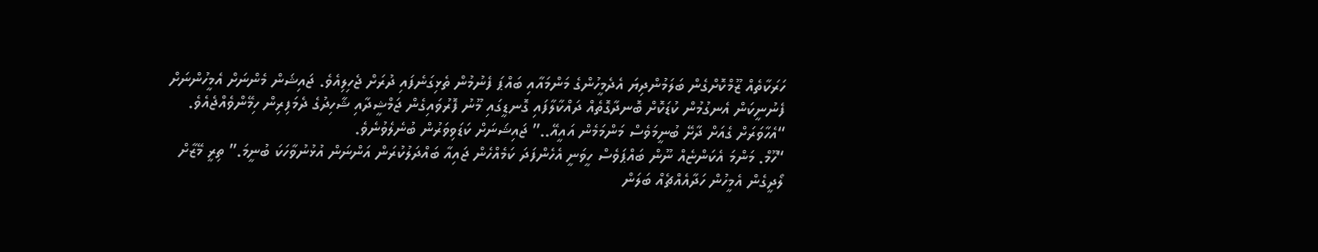ހަރަކާތެއް ޒޫމްކޮށްގެން ބަލަމުންދިޔަ އެދެމީހުންގެ މަންމައާއި ބައްޕަ ފެނުމުން ތެޅިގަނެފައި ދުރަށް ޖެހިލިއެވެ. ޖައިޝަން މެންނަށް އެމީހުންނަށް ފެނުނީކަން އެނގުމުން ކުޑަކޮށް ބޮނދާގޮތެއް ދައްކާލާފައި ގޮނޑީގައި މޫނު ފޮރުވައިގެން ޖަމްޝީދާއި ޝާހިދުގެ ދެމަފިރިން ހިމޭންވެއްޖެއެވެ.
“އެހާވަރަށް ގެއަށް ދާށޭ ބުނީމަވެސް މަންމަމެން އައީއޭ..” ޖައިޝަނަށް ކަޑަވިވަރުން ބުނެލެވުނެވެ.
“ހޫމް. މަންމަ އެކަންޏެއް ނޫން ބައްޕަވެސް ހީވަނީ އެހެންފަދަ ކަމެއްހެން ޖައިއާ ބައްދަލުކުރަން އަންނަން އުޅުނުވާހަކަ ބުނީމަ.” ތިރީ މޭޒާށް ލޯދީގެން އެމީހުން ހަދާއެއްޗެއް ބަލަން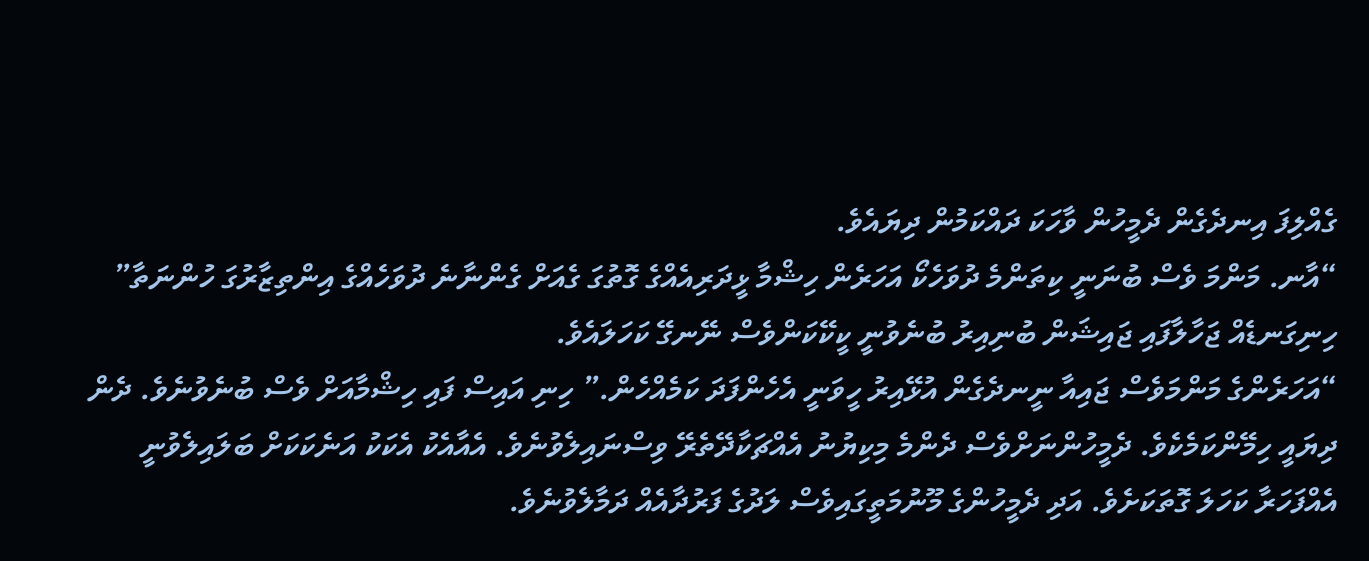ގެއްލިފަ އިނދެގެން ދެމީހުން ވާހަކަ ދައްކަމުން ދިޔައެވެ.
“އާނ. މަންމަ ވެސް ބުނަނީ ކިތަންމެ ދުވަހެކޯ އަހަރެން ހިޝްމާ ޅީދަރިއެއްގެ ގޮތުގަ ގެއަށް ގެންނާނެ ދުވަހެއްގެ އިންތިޒާރުގަ ހުންނަތާ” ހިނިގަނޑެއް ޖަހާލާފައި ޖައިޝަން ބުނިއިރު ބުނެވުނީ ކީކޭކަންވެސް ނޭނގޭ ކަހަލައެވެ.
“އަހަރެންގެ މަންމަވެސް ޖައިއާ ނީނދެގެން އުޅޭއިރު ހީވަނީ އެހެންފަދަ ކަމެއްހެން.” ހިނި އައިސް ފައި ހިޝްމާއަށް ވެސް ބުނެވުނެވެ. ދެން ދިޔައީ ހިމޭންކަމެކެވެ. ދެމީހުންނަށްވެސް ދެންމެ މިކިޔުނު އެއްޗަކާދޭތެރޭ ވިސްނައިލެވުނެވެ. އެއާއެކު އެކަކު އަނެކަކަށް ބަލައިލެވުނީ އެއްފަހަރާ ކަހަލަ ގޮތަކަށެވެ. އަދި ދެމީހުންގެ މޫނުމަތީގައިވެސް ލަދުގެ ފަރުދާއެއް ދަމާލެވުނެވެ.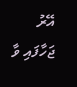އޭރު ޖަހާފައި ވާ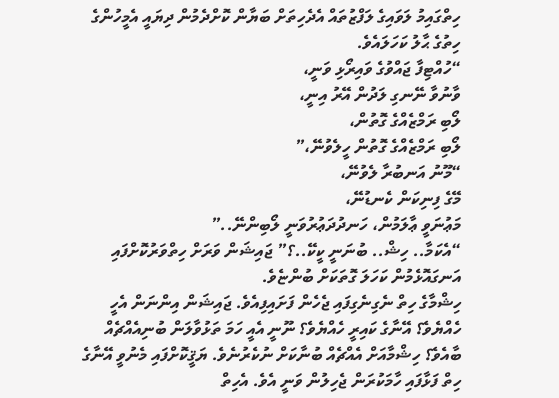ހިތްގައިމު ލަވައިގެ ލަފްޒުތައް އެދެހިތަށް ބަޔާން ކޮށްދެމުން ދިޔައީ އެމީހުންގެ ހިތުގެ ޙާލު ކަހަލައެވެ.
“ހުއްޓިފާ ޖައްވުގެ ވައިރޯޅި ވަނީ،
ވާނުވާ ނޭނގި ލަދުން އޭރު އިނީ،
ލޯބި ރަމްޒެއްގެ ގޮތުން،
ލޯބި ރަމްޒެއްގެ ގޮތުން ހީލެވުނޭ،”
“މޫނު އަނބުރާ ލެވުނޭ،
މޭގެ ފިނިކަން ކެނޑުނޭ،
މަޢުނަވީ ޢާލަމުން، ހަނދުދަޢުރުވަނީ ލޯބިންނޭ..”
“އެކަމާ.. ހިޝް.. ބުނަނީ ކީކޭ..؟” ޖައިޝަން ވަރަށް ހިތްވަރުކޮށްފައި އަނގައޮޅެމުން ކަހަލަ ގޮތަކަށް ބުންޏެވެ.
ހިޝްމާގެ ހިތް ނެގިނެގިފައި ޖެހެން ފަށައިފިއެވެ. ޖައިޝަން އިންނަން އެހީ ހެއްޔެވެ؟ އޭނާގެ ކައިރީ ހެއްޔެވެ؟ ނޫނީ އެއީ ހަމަ ތަޅުވާލަން ބުނިއެއްޗެއް ބާއެވެ؟ ހިޝްމާއަށް އެއްޗެއް ބުނާކަށް ނުކެރުނެވެ. ޔަޤީކޮށްފައި މެނުވީ އޭނާގެ ހިތް ފަޅާފައި ހާމަކުރަން ޖެހިލުން ވަނީ އެވެ. އެހިތް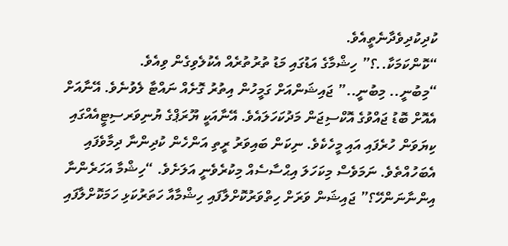ކުދިކުދިވެދާނެތީއެވެ.
“ކޮންކަމަކާ..؟” ހިޝްމާގެ އަޑުގައި މަޑު ތުރުތުރެއް އެކުލެވިގެން ވިއެވެ.
“މިބުނީ.. މިބުނީ..” ޖައިޝަންއަށް ގަމީހުން އިތުރު ގޮށެއް ނައްޓާ ލެވުނެވެ. އޭނާއަށް އެއޮށް ބޮޑު ޖައްވުގެ އޮކްސިޖަން މަދުކަހަލައެވެ. އޭނާއަކީ ޔޫރަޕްގެ ޔުނިވަރސިޓީއެއްގައި ކިޔަވަން ހުރެފައި އައި މީހެކެވެ. ނިކަން ބައިވަރު ރީތި އަންހެން ކުދިންނާ ދިމާވެފައި އެބަހުއްތެވެ. ނަމަވެސް މިކަހަލަ އިޙްސާސެއް މިކުރެވެނީ އަލަށެވެ. “ހިޝްމާ އަހަރެންނާ އިންނާނަންހޭ؟” ޖައިޝަން ވަރަށް ހިތްވަރުކޮށްލާފައި ހިޝްމާއާ ހަތަރުކަޅި ހަމަކޮށްލާފައި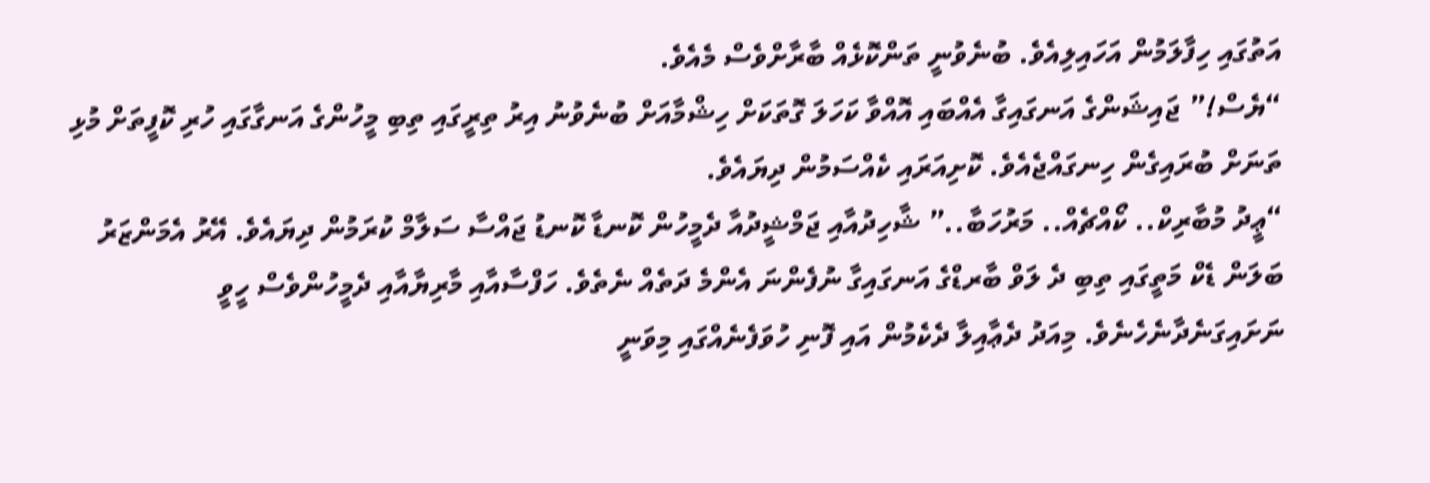އަތުގައި ހިފާލަމުން އަހައިލިއެވެ. ބުނެވުނީ ތަންކޮޅެއް ބާރާށްވެސް މެއެވެ.
“ޔެސް!” ޖައިޝަންގެ އަނގައިގާ އެއްބައި އޮއްވާ ކަހަލަ ގޮތަކަށް ހިޝްމާއަށް ބުނެވުނު އިރު ތިރީގައި ތިބި މީހުންގެ އަނގާގައި ހުރި ކޮފީތަށް މުޅި ތަނަށް ބުރައިގެން ހިނގައްޖެއެވެ. ކޮށިއަރައި ކެއްސަމުން ދިޔައެވެ.
“ޢީދު މުބާރިކް.. ކޯއްޗެއް.. މަރުހަބާ..” ޝާހިދުއާއި ޖަމްޝީދުއާ ދެމީހުން ކޮނޑާ ކޮނޑު ޖައްސާ ސަލާމް ކުރަމުން ދިޔައެވެ. އޭރު އެމަންޒަރު ބަލަން ޑެކް މަތީގައި ތިބި ދެ ލަވް ބާރޑްގެ އަނގައިގާ ނުފެންނަ އެންމެ ދަތެއް ނެތެވެ. ހަފްސާއާއި މާރިޔާއާއި ދެމީހުންވެސް ހީވީ ނަށައިގަނެދާނެހެނެވެ. މިއަދު ދެޢާއިލާ ދެކެމުން އައި ފޮނި ހުވަފެނެއްގައި މިވަނީ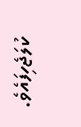ކުލަޖެހިފައެވެ.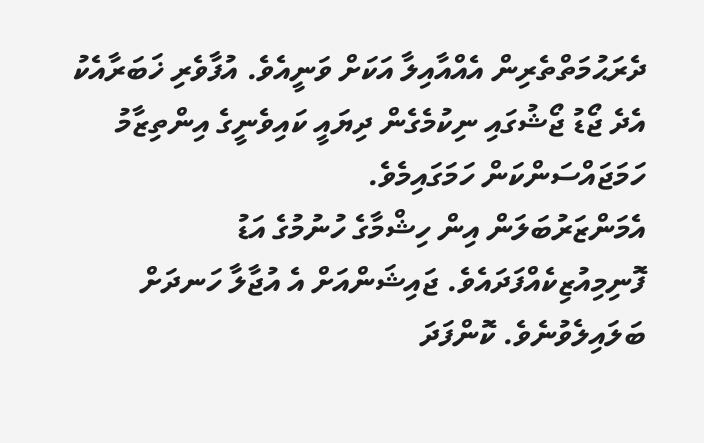ދެރަޙުމަތްތެރިން އެއްއާއިލާ އަކަށް ވަނީއެވެ. އުފާވެރި ޚަބަރާއެކު އެދެ ޖޯޑު ޖޯޝުގައި ނިކުމެގެން ދިޔައީ ކައިވެނީގެ އިންތިޒާމު ހަމަޖައްސަންކަން ހަމަގައިމެވެ.
އެމަންޒަރުބަލަން އިން ހިޝްމާގެ ހުނުމުގެ އަޑު ފޮނިމިއުޒިކެއްފަދައެވެ. ޖައިޝަންއަށް އެ އުޖާލާ ހަނދަށް ބަލައިލެވުނެވެ. ކޮންފަދަ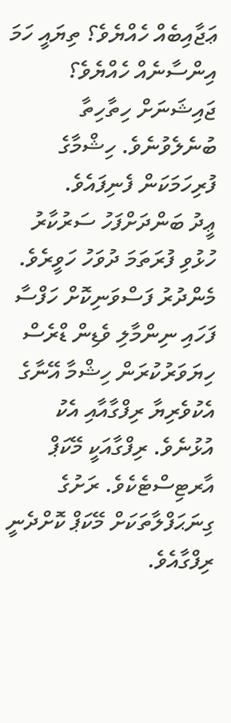ޢަޖާއިބެއް ހެއްޔެވެ؟ ތިޔައީ ހަމަ އިންސާނެއް ހެއްޔެވެ؟ ޖައިޝަނަށް ހިތާހިތާ ބުނެލެވުނެވެ. ހިޝްމާގެ ފުރިހަމަކަން ފެނިފައެވެ.
ޢީދު ބަންދަށްފަހު ސަރުކާރު ހުޅުވި ފުރަތަމަ ދުވަހު ހަވީރެވެ. މެންދުރު ފަސްވަނިކޮށް ހަފްސާ ފަހައި ނިންމާލި ވެޑިން ޑްރެސް ހިޔަވަރުކުރަން ހިޝްމާ އޭނާގެ އެކުވެރިޔާ ރިފްގާއާއި އެކު އުޅުނެވެ. ރިފްގާއަކީ މޭކަޕް އާރޓިސްޓެކެވެ. ރަށުގެ ގިނަޙަފްލާތަކަށް މޭކަޕް ކޮށްދެނީ ރިފްގާއެވެ.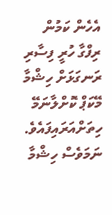އެހެން ކަމުން ރިފްގާ ހުރީ ފިސާރި ރަނގަޅަށް ހިޝްމާ މޭކަޕް ކޮށްލާނަމޭ ހިތަށްއަރައިފައެވެ. ނަމަވެސް ހިޝްމާ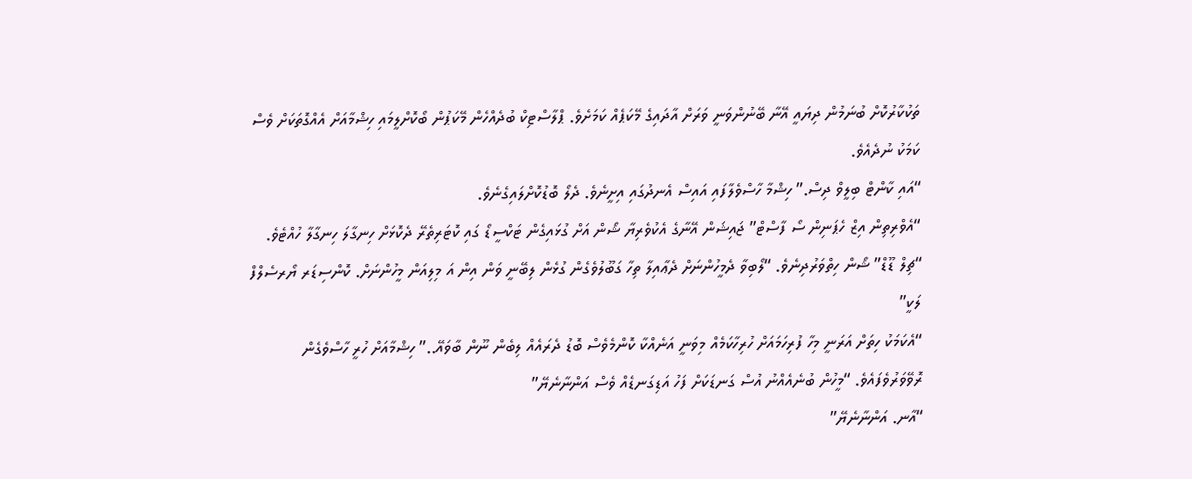ތަކުކާރުކޮށް ބުނަމުން ދިޔައީ އޭނާ ބޭނުންވަނީ ވަރަށް އާދައިގެ މޭކަޕެއް ކަމަށެވެ. ޕްލާސްޓިކް ބުދެއްހެން މޭކަޕުން ބޯކޮށްލީމައި ހިޝްމާއަށް އެއްގޮތަކަށް ވެސް ކަމަކު ނުދެއެވެ.
“އައި ކާންޓް ބިލީވް ދިސް.” ހިޝްމާ ހާސްވެލާފައި އައިސް އެނދުގައި އިށީނެވެ. ދެލޯ ބޮޑުކޮށްލައިގެނެވެ.
“އެވްރިތިން އިޒް ހެޕަނިން ސޯ ފާސްޓް” ޖައިޝަން އޭނާގެ އެކުވެރިޔާ ޝޯން އަށް ގުޅައިގެން ޓަކްސީޑޯ ގައި ކޮޓަރިތެރޭ ދެކޮޅަށް ހިނގާލަ ހިނގާލާ ހުއްޓެވެ.
“ޗިލް ޑޫޑް” ޝޯން ހިތްވަރުދިނެވެ. “ލޯބިވާ ދެމީހުންނަށް ދެޢާއިލާ ތިހާ ގަބޫލުވެގެން ގުޅެން ލިބޭނީ ވަން އިން އަ މިލިއަން މީހުންނަށް. ކޮންސިޑަރ ޔޯރސެލްފް ލަކީ”
“އެކަމަކު ހިތަށް އަރަނީ މިހާ ފުރިހަމައަށް ހުރިހާކަމެއް މިވަނީ އަނެއްކާ ކޮންމެވެސް ބޮޑު ދެރައެއް ލިބެން ނޫން ބާވައޭ..” ހިޝްމާއަށް ހުރީ ހާސްވެގެން ރޮވޭވަރުވެފައެވެ. “މީހުން ބުނެއެއްނު އުސް ގަނޑަކަށް ފަހު އަޑިގަނޑެއް ވެސް އަންނާނެޔޭ”
“އާނ. އަންނާނެޔޭ”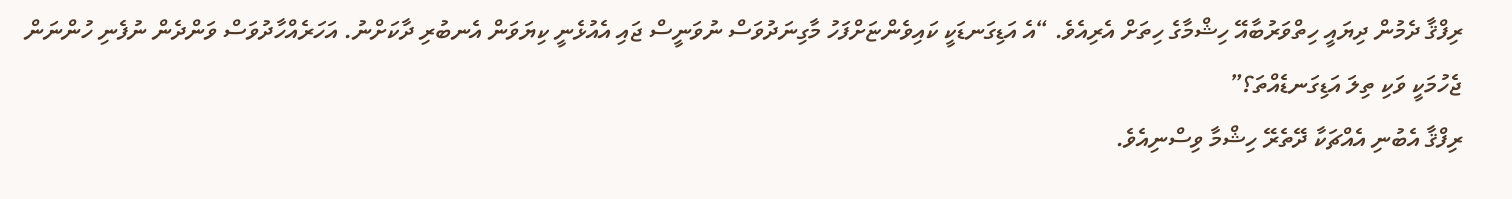ރިފްޤާ ދެމުން ދިޔައީ ހިތްވަރުބާއޭ ހިޝްމާގެ ހިތަށް އެރިއެވެ. “އެ އަޑިގަނޑަކީ ކައިވެންޏަށްފަހު މާގިނަދުވަސް ނުވަނީސް ޖައި އެއުޅެނީ ކިޔަވަން އެނބުރި ދާކަށްނު. އަހަރެއްހާދުވަސް ވަންދެން ނުފެނި ހުންނަން ޖެހުމަކީ ވަކި ތިލަ އަޑިގަނޑެއްތަ؟”
ރިފްޤާ އެބުނި އެއްޗަކާ ދޭތެރޭ ހިޝްމާ ވިސްނިއެވެ.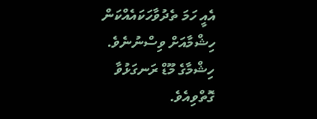އެއީ ހަމަ ތެދުވާހަކައެއްކަން ހިޝްމާއަށް ވިސްނުނެވެ. ހިޝްމާގެ މޫޑް ރަނގަޅުވާ ގޮތްވިއެވެ.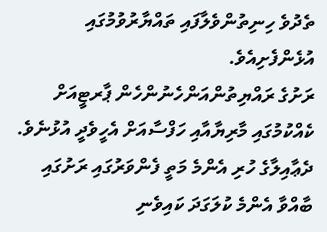ތެދުވެ ހިނިތުންވެލާފައި ތައްޔާރުވުމުގައި އުޅެންފެށިއެވެ.
ރަށުގެ ރައްޔިތުންއަންހެނުންހެން ޕާރޓީއަށް ކެއްކުމުގައި މާރިޔާއާއި ހަފްސާއަށް އެހީވެދީ އުޅުނެވެ. ދެޢާއިލާގެ ހުރި އެންމެ މަތީ ފެންވަރުގައި ރަށުގައި ބާއްވާ އެންމެ ކުލަގަދަ ކައިވެނި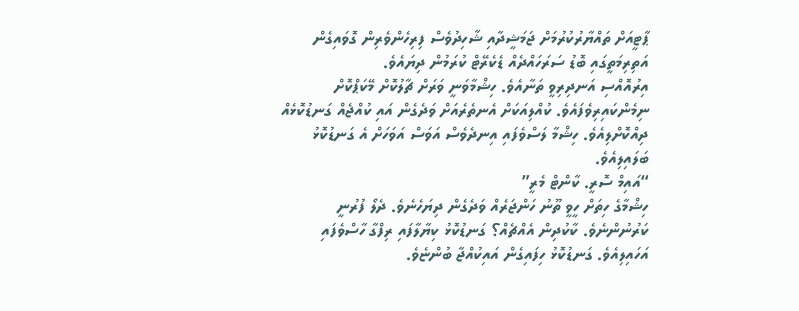ޕާޓީއަށް ތައްޔާރުކުރުމަށް ޖަމަޝީދާއި ޝާހިދުވެސް ފިރިހެންވެރިން ގޮވައިގެން އަތިރިމަތީގައި ބޮޑު ސަރަހައްދެއް ޑެކެރޭޓް ކުރަމުން ދިޔައެވެ.
އިރުއޮއްސި އަނދިރިވީ ތަނާއެވެ. ހިޝްމާވަނީ ވަރަށް ޗާލުކޮށް މޭކަޕްކޮށް ނިމެންކައިރިވެފައެވެ. ކުއްލިއަކަށް އެނތެރެއަށް ވަދެގެން އައި ކުއްޖެއް ގަނޑުކޮޅެއް ދިއްކޮށްލިއެވެ. ހިޝްމާ ލަސްވެފައި އިނދެވެސް އަވަސް އަވަހަށް އެ ގަނޑުކޮޅު ބަލައިލިއެވެ.
“އައިމް ސޮރީ. ކާންޓް މެރީ”
ހިޝްމާގެ ހިތަށް ހީވީ ތޫނު ހަންޖަރެއް ވަދެގެން ދިޔަހެނެވެ. ދެލޯ ފުރުނީ ކަރުނުންނެވެ. ކާކުދިން އެއްޗެއް؟ ގަނޑުކޮޅު ކިޔާލާފައި ރިފްގާ ހާސްވެފައި އަހައިލިއެވެ. ގަނޑުކޮޅު ހިފައިގެން އައިކުއްޖާ ބުންޏެވެ.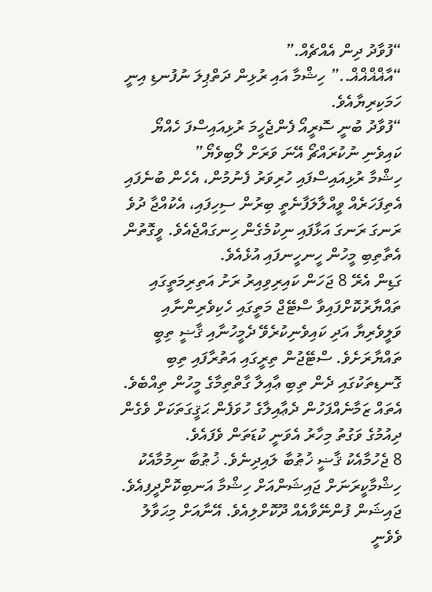“ފުވާދު ދިން އެއްޗެއް.”
“އާޣްޣްޣްޣް..” ހިޝްމާ އައި ރުޅިން ދަތްޕިލަ ނުފުނޑި އިނީ ހަމަކިރިޔާއެވެ.
“ފުވާދު ބުނީ ސޮރީއޯ ފެންޖެހީމަ ރުޅިއައިސްފަ ހެއްޔޯ ކައިވެނި ނުކުރައްޗޯ އޭނަ ވަރަށް ލޯބިވެޔޯ”
ހިޝްމާ ރުޅިއައިސްފައި ހުރިވަރު ފެނުމުން، އެހެން ބުނެފައި އެތިފަހަރެއް ވީއްލާލަފާނެތީ ބިރުން ސިހިފައި، އެކުއްޖާ ދުވެ ރަނގަ ރަނގަ އަޅާފައި ނިކުމެގެން ހިނގައްޖެއެވެ. ވީގޮތުން އެތާތިބި މީހުން ހީނހީނފައި އުޅެއެވެ.
ގަޑިން އެރޭ 8 ޖަހަން ކައިރިވިއިރު ރަށު އަތިރިމަތީގައި ތައްޔާރުކޮށްފައިވާ ސްޓޭޖް މަތީގައި ހެކިވެރިންނާއި ވަލީވެރިޔާ އަދި ކައިވެނިކުރެވޭ ދެމީހުނާއި ޤާޟީ ތިބީ ތައްޔާރަށެވެ. ސްޓޭޖުން ތިރީގައި އަތުރާފައި ތިބި ގޮނޑިތަކުގައި ދެން ތިބި ޢާއިލާ ގާތްތިމާގެ މީހުން ތިއްބެވެ. އެތައް ޒަމާނެއްފަހުން ދެޢާއިލާގެ ހުވަފެން ޙަޤީގަތަކަށް ވެގެން ދިއުމުގެ ވަގުތު މިހާރު އެވަނީ ކުޑަތަން ވެފައެވެ.
8 ޖެހުމާއެކު ޤާޟީ ޚުޠުބާ ލައިދިނެވެ. ޚުޠުބާ ނިމުމާއެކު ހިޝްމާކީރަނަށް ޖައިޝަންއަށް ހިޝްމާ އަނބިކޮށްދީފިއެވެ. ޖައިޝަން ފުންނޭވާއެއް ދޫކޮށްލިއެވެ. އޭނާއަށް މިޙަވާލު ވެވެނީ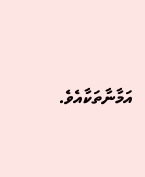އަމާނާތަކާއެވެ.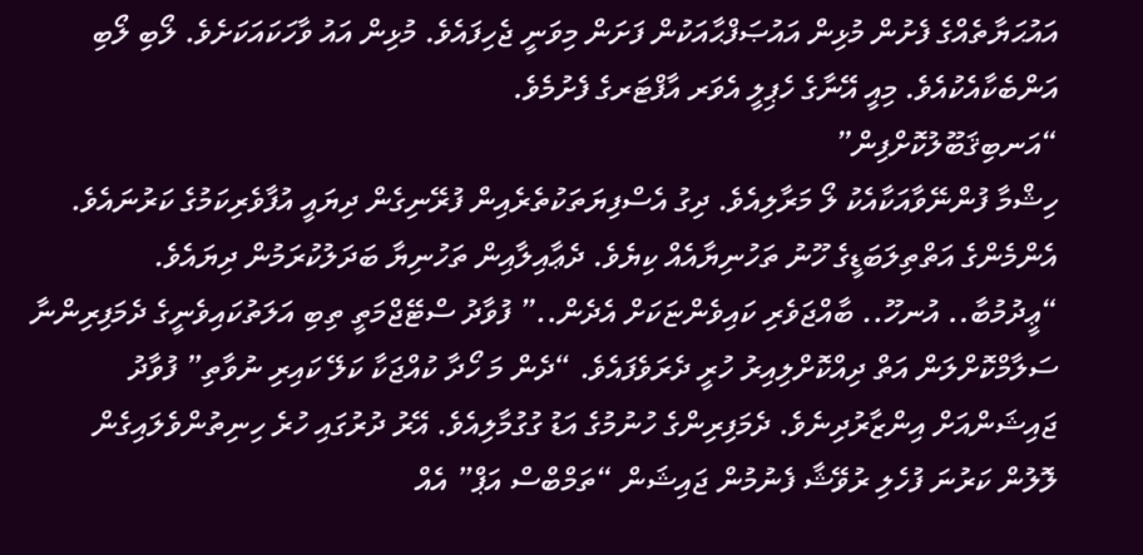އައުޙަޔާތެއްގެ ފެށުން މުޅިން އައުޞަފްޙާއަކުން ފަށަން މިވަނީ ޖެހިފައެވެ. މުޅިން އައު ވާހަކައަކަށެވެ. ލޯބި ލޯބި އަންބެކާއެކުއެވެ. މިއީ އޭނާގެ ހެޕިލީ އެވަރ އާފްޓަރގެ ފެށުމެވެ.
“އަނބިޤަބޫލުކޮށްފިން”
ހިޝްމާ ފުންނޭވާއަކާއެކު ލޯ މަރާލިއެވެ. ދިގު އެސްފިޔަތަކުތެރެއިން ފުރޭނިގެން ދިޔައީ އުފާވެރިކަމުގެ ކަރުނައެވެ. އެންމެންގެ އަތްތިލަބަޑީގެ ހޫނު ތަހުނިޔާއެއް ކިޔެވެ. ދެޢާއިލާއިން ތަހުނިޔާ ބަދަލުކުރަމުން ދިޔައެވެ.
“ޢީދުމުބާ.. އުނހޫ.. ބާއްޖަވެރި ކައިވެންޏަކަށް އެދެން..” ފުވާދު ސްޓޭޖްމަތީ ތިބި އަލަތުކައިވެނީގެ ދެމަފިރިންނާ ސަލާމްކޮށްލަން އަތް ދިއްކޮށްލިއިރު ހުރީ ދެރަވެފައެވެ. “ދެން މަ ހޯދާ ކުއްޖަކާ ކަލޭ ކައިރި ނުވާތި” ފުވާދު ޖައިޝަންއަށް އިންޒާރުދިނެވެ. ދެމަފިރިންގެ ހުނުމުގެ އަޑު ގުގުމާލިއެވެ. އޭރު ދުރުގައި ހުރެ ހިނިތުންވެލައިގެން ލޮލުން ކަރުނަ ފުހެލި ރުވޭޝާ ފެނުމުން ޖައިޝަން “ތަމްބްސް އަޕް” އެއް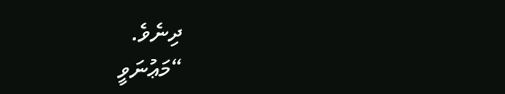ދިނެވެ.
“މަޢުނަވީ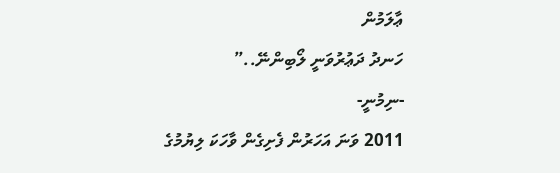ޢާލަމުން
ހަނދު ދަޢުރުވަނީ ލޯބިންނޭ..”
-ނިމުނީ-
2011 ވަނަ އަހަރުން ފެށިގެން ވާހަކަ ލިޔުމުގެ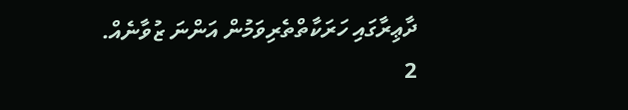ދާޢިރާގައި ހަރަކާތްތެރިވަމުން އަންނަ ޒުވާނެއް.
2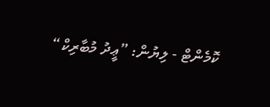ކޮމެންޓް - ލިޔުން: ”ޢީދު މުބާރިކް“